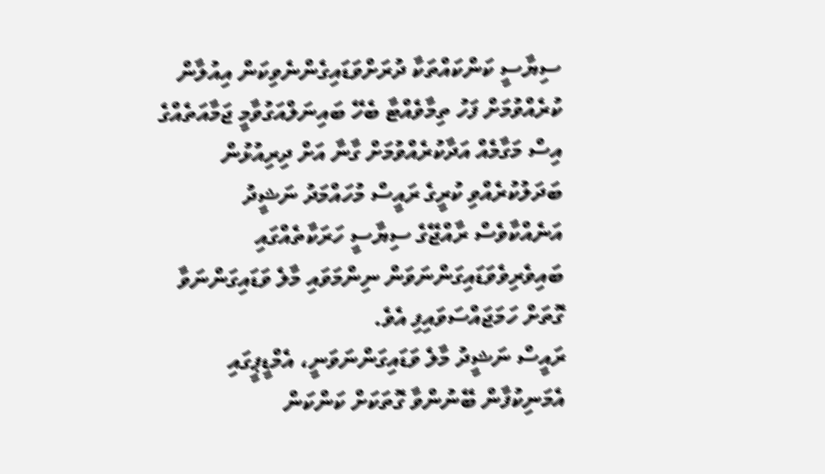ސިޔާސީ ކަންކައްތަކާ ދުރަށްވަޑައިގެންނެވިކަން އިއުލާން ކުރެއްވުމަށް ފަހު ތިމާވެއްޓާ ބެހޭ ބައިނަލްއަގުވާމީ ޖަމާއަތެއްގެ އިސް މަގާމެއް އަދާކުރެއްވުމަށް ގާނާ އަށް ދިރިއުޅުން ބަދަލުކުރެއްވި ކުރީގެ ރައީސް މުހައްމަދު ނަޝީދު އަނެއްކާވެސް ރާއްޖޭގެ ސިޔާސީ ހަރަކާތެއްގައި ބައިވެރިވެވަޑައިގަންނަވަން ނިންމަވައި މާލެ ވަޑައިގަންނަވާ ގޮތަށް ހަމަޖައްސަވައިފި އެވެ.
ރައީސް ނަޝީދު މާލެ ވަޑައިގަންނަވަނީ، އެމްޑީޕީގައި އެމަނިކުފާން ބޭނުންވާ ގޮތަކަށް ކަންކަން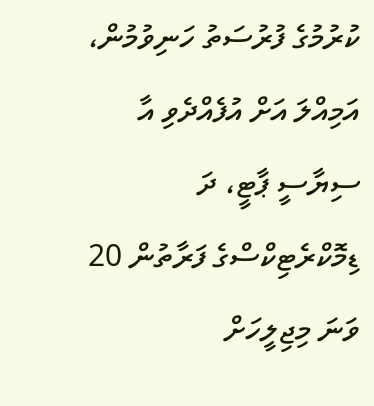ކުރުމުގެ ފުރުސަތު ހަނިވުމުން، އަމިއްލަ އަށް އުފެއްދެވި އާ ސިޔާސީ ޕާޓީ، ދަ ޑިމޮކްރެޓިކްސްގެ ފަރާތުން 20 ވަނަ މިޖިލީހަށް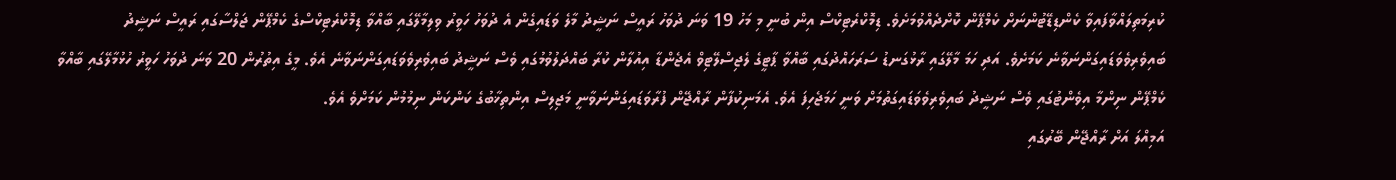ކުރިމަތިލައްވާފައިވާ ކެންޑިޑޭޓުންނަށް ކެމްޕޭން ކޮށްދެއްވުމަށެވެ. ޑިމޮކްރެޓިކްސް އިން ބުނީ މި މަހު 19 ވަނަ ދުވަހު ރައީސް ނަޝީދު މާލެ ވަޑައިގެން އެ ދުވަހު ހަވީރު ވިލިމާލޭގައި ބާއްވާ ޑިމޮކްރެޓިކްސްގެ ކެމްޕޭން ޖަލްސާގައި ރައީސް ނަޝީދު ބައިވެރިވެވަޑައިގަންނަވާނެ ކަމަށެވެ. އަދި ހަމަ މާލޭގައި ރާޅުގަނޑު ސަރަހައްދުގައި ބާއްވާ ޕާޓީގެ ލެޖިސްލޭޓިވް އެޖެންޑާ އިއުލާން ކުރާ ބައްދަލުވުމުގައި ވެސް ނަޝީދު ބައިވެރިވެވަޑައިގަންނަވާނެ އެވެ. މީގެ އިތުރުން 20 ވަނަ ދުވަހު ހަވީރު ހުޅުމާލޭގައި ބާއްވާ ކެމްޕޭން ނިންމާ އިވެންޓުގައި ވެސް ނަޝީދު ބައިވެރިވެވަޑައިގަތުމަށް ވަނީ ހަމަޖެހިފަ އެވެ. އެމަނިކުފާން ރާއްޖޭން ފުރާވަޑައިގަންނަވާނީ މަޖިލިސް އިންތިޚާބުގެ ކަންކަން ނިމުމުން ކަމަށްވެ އެވެ.
އަމިއްލަ އަށް ރާއްޖޭން ބޭރުގައި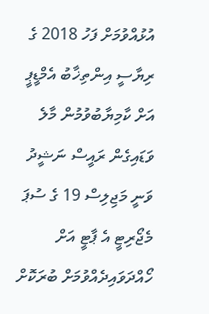އުޅުއްވުމަށް ފަހު 2018 ގެ ރިޔާސީ އިންތިޚާބު އެމްޑީޕީ އަށް ކާމިޔާބުވުމުން މާލެ ވަޑައިގެން ރައީސް ނަޝީދު ވަނީ މަޖިލިސް 19 ގެ ސުޕަ މެޖޯރިޓީ އެ ޕާޓީ އަށް ހޯއްދަވައިދެއްވުމަށް ބުރަކޮށް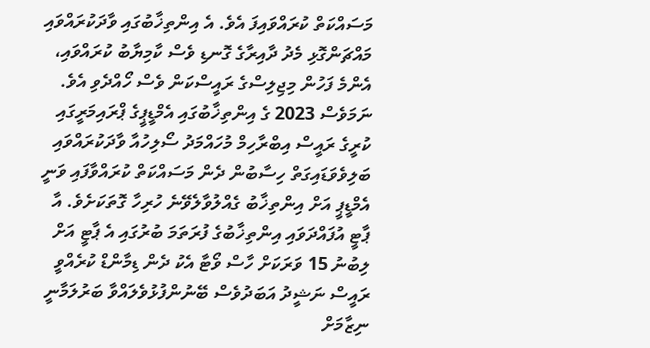މަސައްކަތް ކުރައްވައިފަ އެވެ. އެ އިންތިޚާބުގައި ވާދަކުރައްވައި މައްޗަންގޮޅި މެދު ދާއިރާގެ ގޮނޑި ވެސް ކާމިޔާބު ކުރައްވައި، އެންމެ ފަހުން މިޖިލިސްގެ ރައީސްކަން ވެސް ހޯއްދެވި އެވެ. ނަމަވެސް 2023 ގެ އިންތިޚާބުގައި އެމްޑީޕީގެ ޕްރައިމަރީގައި ކުރީގެ ރައީސް އިބްރާހިމް މުހައްމަދު ސޯލިހުއާ ވާދަކުރައްވައި ބަލިވެވަޑައިގަތް ހިސާބުން ދެން މަސައްކަތް ކުރައްވާފައި ވަނީ އެމްޑީޕީ އަށް އިންތިޚާބު ގެއްލުވާލެވޭނެ ހުރިހާ ގޮތަކަށެވެ. އާ ޕާޓީ އުފައްދަވައި އިންތިޚާބުގެ ފުރަތަމަ ބުރުގައި އެ ޕާޓީ އަށް ލިބުނު 15 ވަރަކަށް ހާސް ވޯޓާ އެކު ދެން ޑިމާންޑް ކުރެއްވީ ރައީސް ނަޝީދު އަބަދުވެސް ބޭނުންފުޅުވެލައްވާ ބަރުލަމާނީ ނިޒާމަށް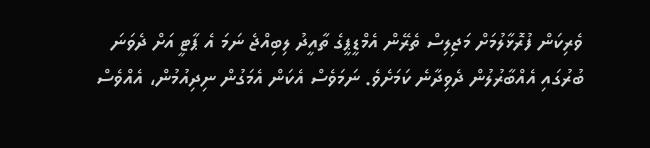ވެރިކަން ފުރޮޅާލުމަށް މަޖިލިސް ތެރޭން އެމްޑީޕީގެ ތާއީދު ލިބިއްޖެ ނަމަ އެ ޕާޓީ އަށް ދެވަނަ ބުރުގައި އެއްބާރުލުން ދެވިދާނެ ކަމަށެވެ. ނަމަވެސް އެކަން އެމަގުން ނިދިއުމުން، އެއްވެސް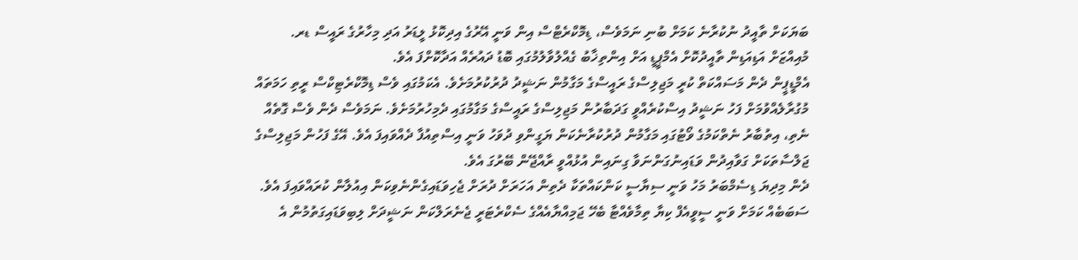ބަޔަކަށް ތާއީދު ނުކުރާނެ ކަމަށް ބުނި ނަމަވެސް، ޑިމޮކްރެޓްސް އިން ވަނީ އޭރުގެ އިދިކޮޅު ލީޑަރު އަދި މިހާރުގެ ރައީސް ޑރ. މުއިއްޒަށް އަޑިއަޑިން ތާއީދުކޮށް އެމްޕީޑީ އަށް އިންތިޚާބު ގެއްލުވާލުމުގައި ބޮޑު ދައުރެއް އަދާކޮށްފަ އެވެ.
އެމްޑީޕީން ދެން މަސައްކަތް ކުރީ މަޖިލިސްގެ ރައީސްގެ މަގާމުން ނަޝީދު ދުރުކުރުމަށެވެ. އެކަމުގައި ވެސް ޑިމޮކްރެޓިކްސް ރީތި ހަމަތައް މުގުރާލެއްވުމަށް ފަހު ނަޝީދު އިސްކުރެއްވީ ގަދަބާރުން މަޖިލިސްގެ ރައީސްގެ މަގާމުގައި ދެމިހުރުމަށެވެ. ނަމަވެސް ދެން ވެސް ގޮތެއް ނެތި، އިތުބާރު ނެތްކަމުގެ ވޯޓުގައި މަގާމުން ދުރުކުރާނެކަން ޔަގީންވި ދުވަހު ވަނީ އިސްތިއުފާ ދެއްވައިފަ އެވެ. އޭގެ ފަހުން މަޖިލިސްގެ ޖަލްސާތަކަށް ގަވާއިދުން ވަޑައިނުގަންނަވާ ގިނައިން އުޅުއްވީ ރާއްޖޭން ބޭރުގަ އެވެ.
ދެން މިދިޔަ ޑިސެމްބަރު މަހު ވަނީ ސިޔާސީ ކަންކައްތަކާ ދެތިން އަހަރަށް ދުރަށް ޖެހިވަޑައިގެންނެވިކަން އިއުލާން ކުރައްވައިފަ އެވެ. ސަބަބެއް ކަމަށް ވަނީ ސީވީއެފް ކިޔާ ތިމާވެއްޓާ ބެހޭ ޖަމިއްޔާއެއްގެ ސެކްރެޓަރީ ޖެނެރަލްކަން ނަޝީދަށް ލިބިވަޑައިގަތުމުން އެ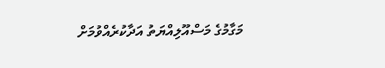މަގާމުގެ މަސްއޫލިއްޔަތު އަދާކުރެއްވުމަށް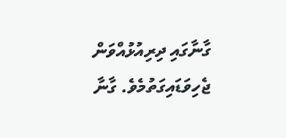ގާނާގައި ދިރިއުޅުއްވަން ޖެހިވަޑައިގަތުމެވެ. ގާނާ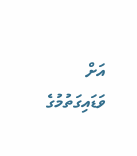އަށް ވަޑައިގަތުމުގެ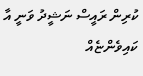ކުރިން ރައީސް ނަޝީދު ވަނީ އާ ކައިވެންޏެއް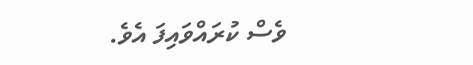ވެސް ކުރައްވައިފަ އެވެ.